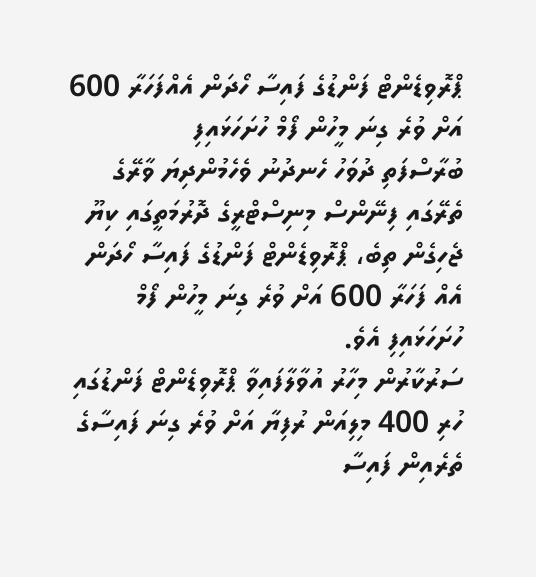ޕްރޮވިޑެންޓް ފަންޑުގެ ފައިސާ ހޯދަން އެއްފަހަރާ 600 އަށް ވުރެ ގިނަ މީހުން ފޯމް ހުށަހަޅައިފި
ބުރާސްފަތި ދުވަހު ހެނދުނު ވެހެމުންދިޔަ ވާރޭގެ ތެރޭގައި ފިނޭންސް މިނިސްޓްރީގެ ދޮރުމަތީގައި ކިޔޫ ޖެހިގެން ތިބެ، ޕްރޮވިޑެންޓް ފަންޑުގެ ފައިސާ ހޯދަން އެއް ފަހަރާ 600 އަށް ވުރެ ގިނަ މީހުން ފޯމް ހުށަހަޅައިފި އެވެ.
ސަރުކާރުން މިހާރު އުވާލާފައިވާ ޕްރޮވިޑެންޓް ފަންޑުގައި ހުރި 400 މިލިއަން ރުފިޔާ އަށް ވުރެ ގިނަ ފައިސާގެ ތެރެއިން ފައިސާ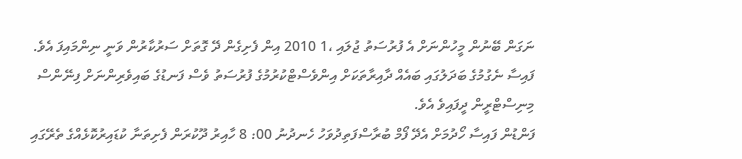ނަގަން ބޭނުން މީހުންނަށް އެ ފުރުސަތު ޖުލައި ،1 2010 އިން ފެށިގެން ދޭ ގޮތަށް ސަރުކާރުން ވަނީ ނިންމައިފަ އެވެ. ފައިސާ ނެގުމުގެ ބަދަލުގައި ބައެއް ދާއިރާތަކަށް އިންވެސްޓްކުރުމުގެ ފުރުސަތު ވެސް ފަނޑުގެ ބައިވެރިންނަށް ފިނޭންސް މިނިސްޓްރީން ދީފައިވެ އެވެ.
ފަންޑުން ފައިސާ ހޯދުމަށް އެދޭ ފޯމް ބުރާސްފަތިދުވަހު ހެނދުނު 00: 8 ހާއިރު ދޫކުރަން ފެށިތަނާ ކުޑައިރުކޮޅެއްގެ ތެރޭގައި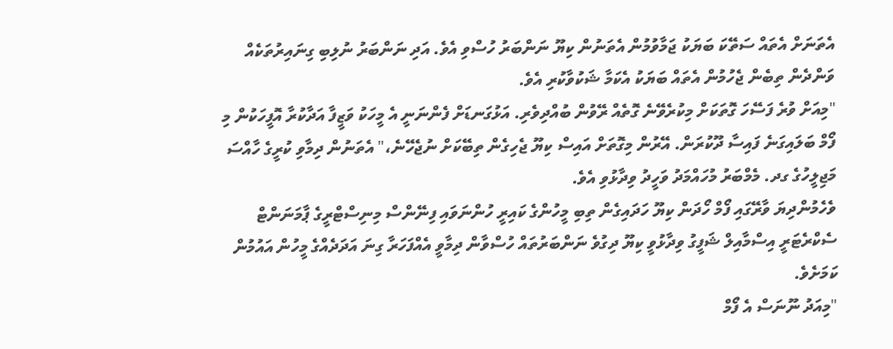އެތަނަށް އެތައް ސަތޭކަ ބަޔަކު ޖަމާވުމުން އެތަނުން ކިޔޫ ނަންބަރު ހުސްވި އެވެ. އަދި ނަންބަރު ނުލިބި ގިނައިރުތަކެއް ވަންދެން ތިބެން ޖެހުމުން އެތައް ބަޔަކު އެކަމާ ޝަކުވާކުރި އެވެ.
"މިއަށް ވުރެ ފަސޭހަ ގޮތަކަށް މިކުރެވޭނެ ގޮތެއް ރޭވުން ބުއްދިވެރި. އަޅުގަނޑަށް ފެންނަނީ އެ މީހަކު ވަޒީފާ އަދާކުރާ އޮފީހަކުން މި ފޯމް ބަލައިގަނެ ފައިސާ ދޫކުރަން. އޭރުން މިގޮތަށް އައިސް ކިޔޫ ޖެހިގެން ތިބޭކަށް ނުޖެހޭނެ،" އެތަނުން ދިމާވި ކުރީގެ ހާއްސަ މަޖިލީހުގެ ގދ. މެމްބަރު މުހައްމަދު ވަހީދު ވިދާޅުވި އެވެ.
ވެހެމުންދިޔަ ވާރޭގައި ފޯމް ހޯދަން ކިޔޫ ހަދައިގެން ތިބި މީހުންގެ ކައިރީ ހުންނަވައި ފިނޭންސް މިނިސްޓްރީގެ ޕާމަނަންޓް ސެކްރެޓަރީ އިސްމާއިލް ޝަފީގު ވިދާޅުވީ ކިޔޫ ދިގުވެ ނަންބަރުތައް ހުސްވާން ދިމާވީ އެއްފަހަރާ ގިނަ އަދަދެއްގެ މީހުން އައުމުން ކަމަށެވެ.
"މިއަދު ނޫނަސް އެ ފޯމް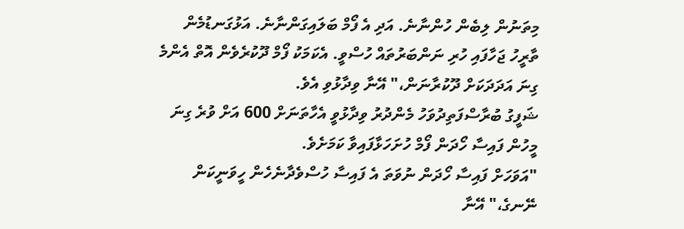މިތަނުން ލިބެން ހުންނާނެ. އަދި އެ ފޯމް ބަލައިގަންނާނެ. އަޅުގަނޑުމެން ތާރީހު ޖަހާފައި ހުރި ނަންބަރުތައް ހުސްވީ. އެކަމަކު ފޯމް ދޫކުރެވެން އޮތް އެންމެ ގިނަ އަދަދަކަށް ދޫކުރާނަން،" އޭނާ ވިދާޅުވި އެވެ.
ޝަފީގު ބުރާސްފަތިދުވަހު މެންދުރު ވިދާޅުވީ އެހާތަނަށް 600 އަށް ވުރެ ގިނަ މީހުން ފައިސާ ހޯދަން ފޯމް ހުށަހަޅާފައިވާ ކަމަށެވެ.
"އަވަހަށް ފައިސާ ހޯދަން ނުވަތަ އެ ފައިސާ ހުސްވެދާނެހެން ހީވަނީކަން ނޭނގެ،" އޭނާ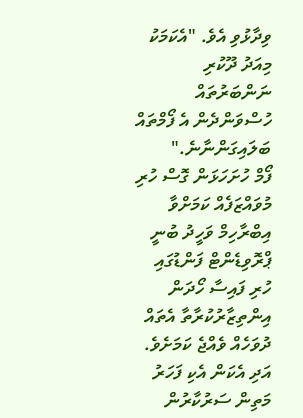ވިދާޅުވި އެވެ. "އެކަމަކު މިއަދު ދޫކުރި ނަންބަރުތައް ހުސްވަންދެން އެ ފޯމްތައް ބަލައިގަންނާނެ."
ފޯމް ހުށަހަޅަން ގޮސް ހުރި މުވައްޒަފެއް ކަމަށްވާ އިބްރާހިމް ވަހީދު ބުނީ ޕްރޮވިޑެންޓް ފަންޑުގައި ހުރި ފައިސާ ހޯދަން އިންތިޒާރުކުރާތާ އެތައް ދުވަހެއް ވެއްޖެ ކަމަށެވެ. އަދި އެކަން އެކި ފަހަރު މަތިން ސަރުކާރުން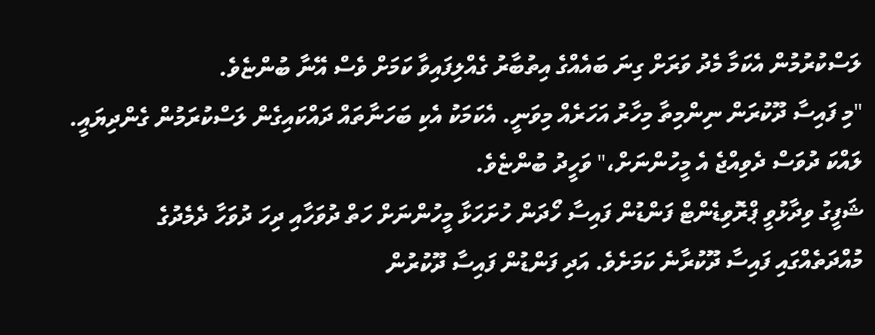ލަސްކުރުމުން އެކަމާ މެދު ވަރަށް ގިނަ ބައެއްގެ އިތުބާރު ގެއްލިފައިވާ ކަމަށް ވެސް އޭނާ ބުންޏެވެ.
"މި ފައިސާ ދޫކުރަން ނިންމިތާ މިހާރު އަހަރެއް މިވަނީ. އެކަމަކު އެކި ބަހަނާތައް ދައްކައިގެން ލަސްކުރަމުން ގެންދިޔައީ. ލައްކަ ދުވަސް ދެވިއްޖެ އެ މީހުންނަށް،" ވަހީދު ބުންޏެވެ.
ޝަފީގު ވިދާޅުވީ ޕްރޮވިޑެންޓް ފަންޑުން ފައިސާ ހޯދަން ހުށަހަޅާ މީހުންނަށް ހަތް ދުވަހާއި ދިހަ ދުވަހާ ދެމެދުގެ މުއްދަތެއްގައި ފައިސާ ދޫކުރާނެ ކަމަށެވެ. އަދި ފަންޑުން ފައިސާ ދޫކުރުން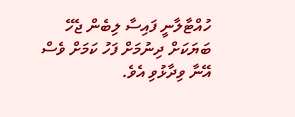ހުއްޓާލާނީ ފައިސާ ލިބެން ޖެހޭ ބަޔަކަށް ދިނުމަށް ފަހު ކަމަށް ވެސް އޭނާ ވިދާޅުވި އެވެ.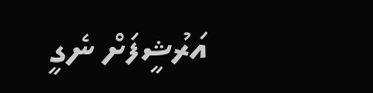އަރުޝީފަށް ނެގީ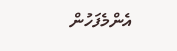އެންމެފަހުން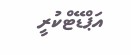އަޕްޑޭޓްކުރީ